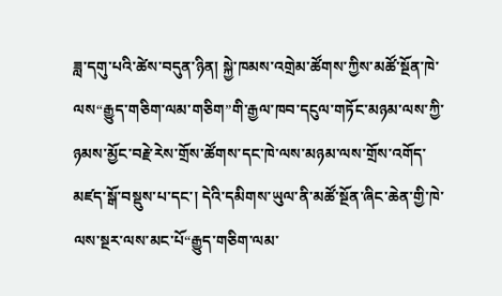ཟླ་དགུ་པའི་ཚེས་བདུན་ཉིན། སྐྱེ་ཁམས་འགྲེམ་ཚོགས་ཀྱིས་མཚོ་སྔོན་ཁེ་ལས“རྒྱུད་གཅིག་ལམ་གཅིག”གི་རྒྱལ་ཁབ་དངུལ་གཏོང་མཉམ་ལས་ཀྱི་ཉམས་མྱོང་བརྗེ་རེས་གྲོས་ཚོགས་དང་ཁེ་ལས་མཉམ་ལས་གྲོས་འགོད་མཛད་སྒོ་བསྡུས་པ་དང་། དེའི་དམིགས་ཡུལ་ནི་མཚོ་སྔོན་ཞིང་ཆེན་གྱི་ཁེ་ལས་སྔར་ལས་མང་པོ“རྒྱུད་གཅིག་ལམ་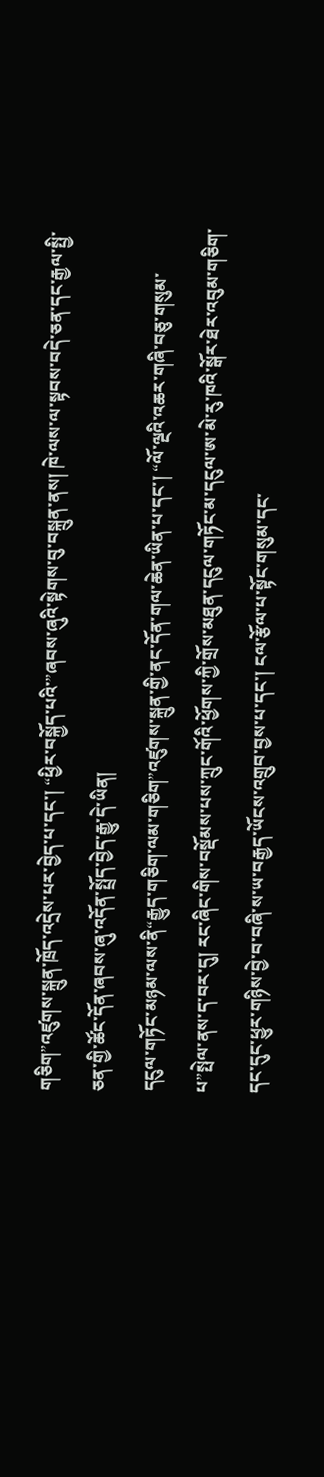གཅིག”འཛུགས་སྐྲུན་ཁྲོད་འདྲེས་པར་བྱེད་པ་དང་། “ཕྱིར་བསྐྱོད་པའི་”ཞབས་ཞུའི་སྟེགས་བུ་བསྐྲུན་ནས། ཁེ་ལས་ལ་སྟབས་བདེ་ཅན་དང་རྒྱལ་སྤྱི་ཅན་གྱི་ཚོང་དོན་ཞབས་ཞུ་འདོན་སྤྲོད་བྱེད་རྒྱུ་དེ་ཡིན།
དངུལ་གཏོང་མཉམ་ལས་ནི“རྒྱུད་གཅིག་ལམ་གཅིག”འཛུགས་སྐྲུན་གྱི་ནང་དོན་གལ་ཆེན་ཡིན་པ་དང་། “ལོ་ལྔའི་འཆར་གཞི་བཅུ་གསུམ་པ”སྤེལ་ནས་ད་བར་དུ། རང་ཞིང་གིས་བསྡོམས་པས་ཀྲུང་གོའི་ཕྱོགས་ཀྱི་གྲོས་མཐུན་དངུལ་གཏོང་མ་དངུལ་ཨ་མེ་རུ་ཁའི་སྒོར་ཐེར་འབུམ་གཅིག་དང་དུང་ཕྱུར་གཉིས་བྱེ་བ་བཞི་ས་ཡ་བརྒྱད་ཡོངས་འགྲུབ་བྱས་པ་དང་། ངལ་རྩོལ་པ་སྟོང་གསུམ་དང་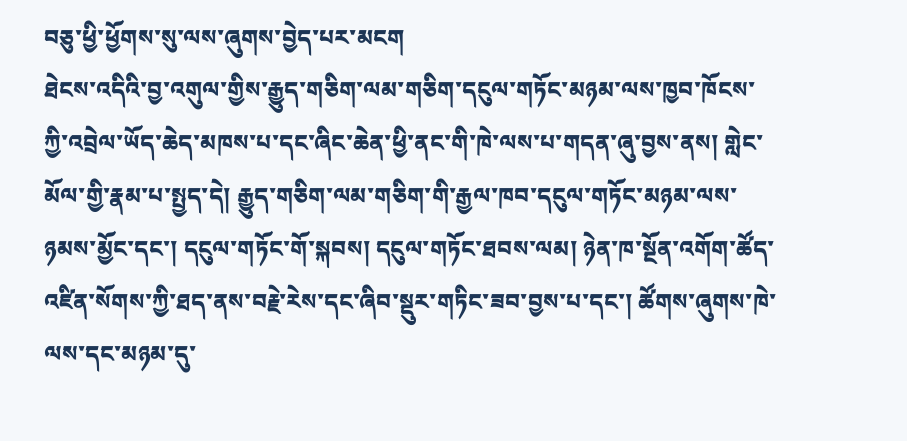བཅུ་ཕྱི་ཕྱོགས་སུ་ལས་ཞུགས་བྱེད་པར་མངག
ཐེངས་འདིའི་བྱ་འགུལ་གྱིས་རྒྱུད་གཅིག་ལམ་གཅིག་དངུལ་གཏོང་མཉམ་ལས་ཁྱབ་ཁོངས་ཀྱི་འབྲེལ་ཡོད་ཆེད་མཁས་པ་དང་ཞིང་ཆེན་ཕྱི་ནང་གི་ཁེ་ལས་པ་གདན་ཞུ་བྱས་ནས། གླེང་མོལ་གྱི་རྣམ་པ་སྤྱད་དེ། རྒྱུད་གཅིག་ལམ་གཅིག་གི་རྒྱལ་ཁབ་དངུལ་གཏོང་མཉམ་ལས་ཉམས་མྱོང་དང་། དངུལ་གཏོང་གོ་སྐབས། དངུལ་གཏོང་ཐབས་ལམ། ཉེན་ཁ་སྔོན་འགོག་ཚོད་འཛིན་སོགས་ཀྱི་ཐད་ནས་བརྗེ་རེས་དང་ཞིབ་སྡུར་གཏིང་ཟབ་བྱས་པ་དང་། ཚོགས་ཞུགས་ཁེ་ལས་དང་མཉམ་དུ་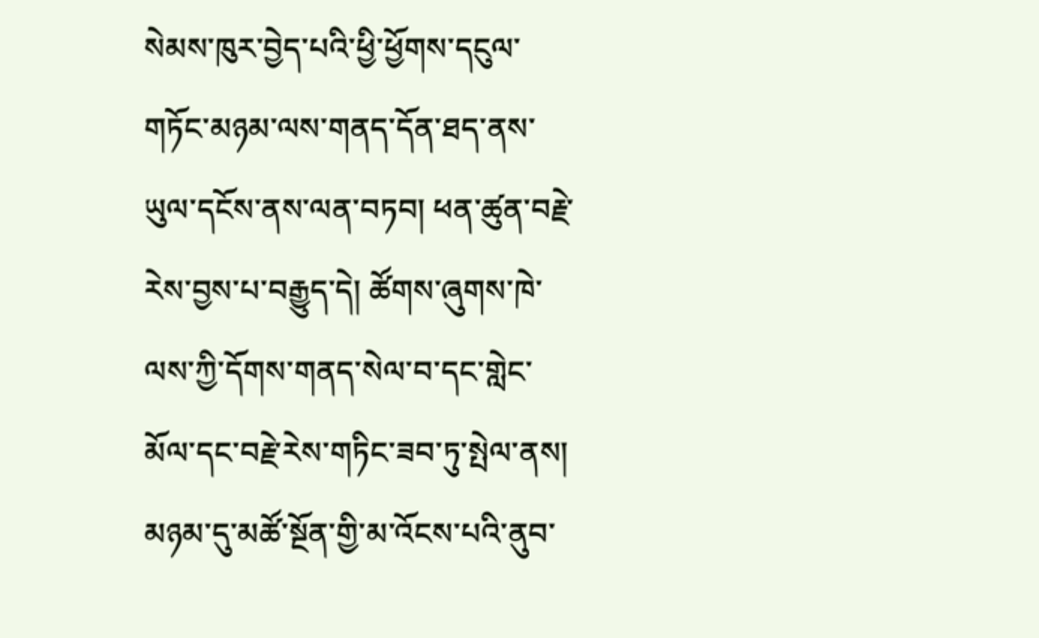སེམས་ཁུར་བྱེད་པའི་ཕྱི་ཕྱོགས་དངུལ་གཏོང་མཉམ་ལས་གནད་དོན་ཐད་ནས་ཡུལ་དངོས་ནས་ལན་བཏབ། ཕན་ཚུན་བརྗེ་རེས་བྱས་པ་བརྒྱུད་དེ། ཚོགས་ཞུགས་ཁེ་ལས་ཀྱི་དོགས་གནད་སེལ་བ་དང་གླེང་མོལ་དང་བརྗེ་རེས་གཏིང་ཟབ་ཏུ་སྤེལ་ནས། མཉམ་དུ་མཚོ་སྔོན་གྱི་མ་འོངས་པའི་ནུབ་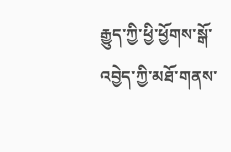རྒྱུད་ཀྱི་ཕྱི་ཕྱོགས་སྒོ་འབྱེད་ཀྱི་མཐོ་གནས་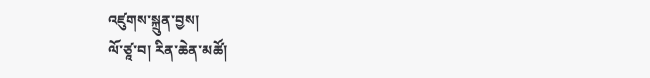འཛུགས་སྐྲུན་བྱས།
ལོ་ཙཱ་བ། རིན་ཆེན་མཚོ།